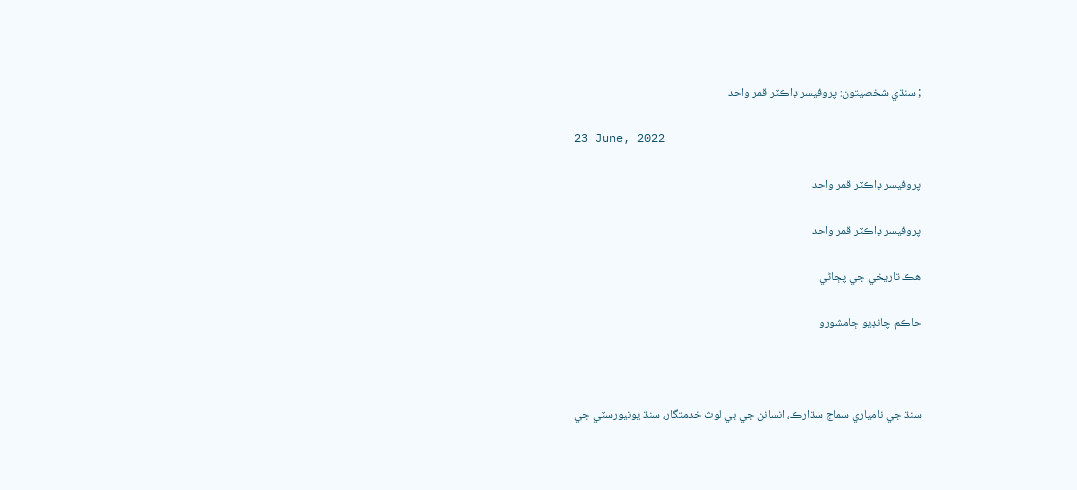; سنڌي شخصيتون: پروفيسر ڊاڪٽر قمر واحد

23 June, 2022

پروفيسر ڊاڪٽر قمر واحد

پروفيسر ڊاڪٽر قمر واحد

هڪ تاريخي جي پڄاڻي

حاڪم چانڊيو ڄامشورو



سنڌ جي نامياري سماج سڌارڪ، انسانن جي بي لوث خدمتگار، سنڌ يونيورسٽي جي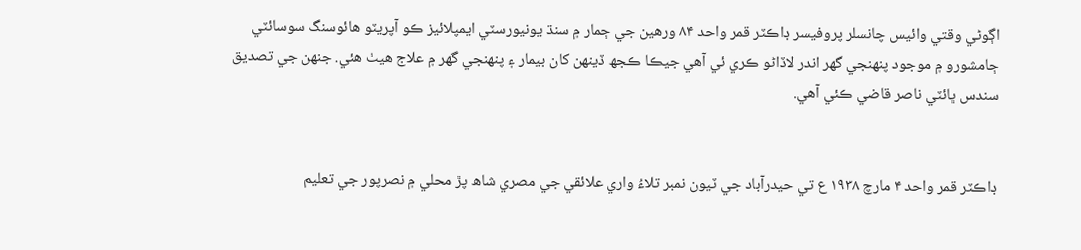اڳوڻي وقتي وائيس چانسلر پروفيسر ڊاڪٽر قمر واحد ۸۴ ورهين جي ڄمار ۾ سنڌ يونيورسٽي ايمپلائيز ڪو آپريٽو هائوسنگ سوسائٽي ڄامشورو ۾ موجود پنهنجي گهر اندر لاڏاڻو ڪري ئي آهي جيڪا ڪجھ ڏينهن کان بيمار ۽ پنهنجي گهر ۾ علاج هيٺ هئي. جنهن جي تصديق سندس ڀائٽي ناصر قاضي ڪئي آهي.


ڊاڪٽر قمر واحد ۴ مارچ ۱۹۳۸ ع تي حيدرآباد جي ٽيون نمبر تلاءُ واري علائقي جي مصري شاھ پڙ محلي ۾ نصرپور جي تعليم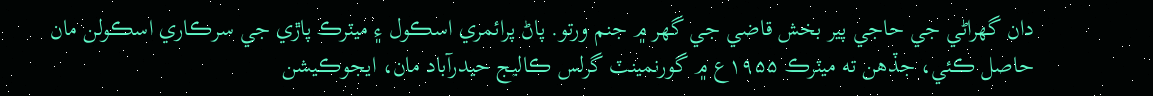دان گهراڻي جي حاجي پير بخش قاضي جي گهر ۾ جنم ورتو. پاڻ پرائمري اسڪول ۽ ميٽرڪ پاڙي جي سرڪاري اسڪولن مان حاصل ڪئي، جڏهن ته ميٽرڪ ۱۹۵۵ع ۾ گورنمينٽ گرلس ڪاليج حيدرآباد مان، ايجوڪيشن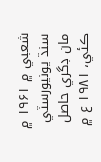شعبي ۾ ۱۹۶۱ ۾ سنڌ يونيورسٽي مان ڊگري حاصل ڪئي، ۱۹۸۱ ع ۾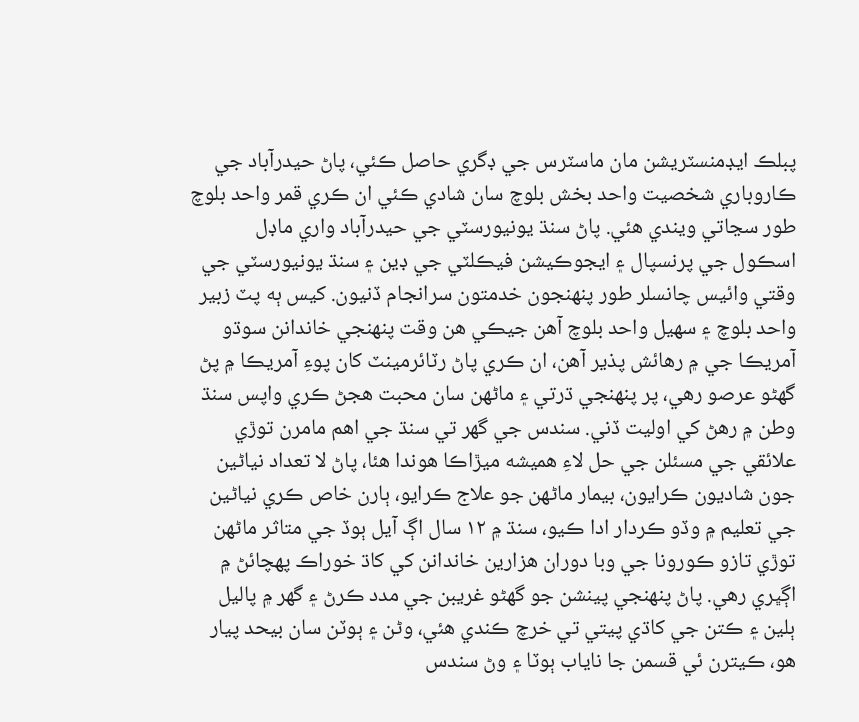پبلڪ ايڊمنسٽريشن مان ماسٽرس جي ڊگري حاصل ڪئي، پاڻ حيدرآباد جي ڪاروباري شخصيت واحد بخش بلوچ سان شادي ڪئي ان ڪري قمر واحد بلوچ طور سڃاتي ويندي هئي. پاڻ سنڌ يونيورسٽي جي حيدرآباد واري ماڊل اسڪول جي پرنسپال ۽ ايجوڪيشن فيڪلٽي جي ڊين ۽ سنڌ يونيورسٽي جي وقتي وائيس چانسلر طور پنهنجون خدمتون سرانجام ڏنيون. کيس ٻه پٽ زبير واحد بلوچ ۽ سهيل واحد بلوچ آهن جيڪي هن وقت پنهنجي خاندانن سوڌو آمريڪا جي ۾ رهائش پذير آهن، ان ڪري پاڻ رٽائرمينٽ کان پوءِ آمريڪا ۾ پڻ گهڻو عرصو رهي، پر پنهنجي ڌرتي ۽ ماڻهن سان محبت هجڻ ڪري واپس سنڌ وطن ۾ رهڻ کي اوليت ڏني. سندس جي گهر تي سنڌ جي اهم مامرن توڙي علائقي جي مسئلن جي حل لاءِ هميشه ميڙاڪا هوندا هئا، پاڻ لا تعداد نياڻين جون شاديون ڪرايون، بيمار ماڻهن جو علاج ڪرايو، ٻارن خاص ڪري نياڻين جي تعليم ۾ وڏو ڪردار ادا ڪيو، سنڌ ۾ ۱۲ سال اڳ آيل ٻوڏ جي متاثر ماڻهن توڙي تازو ڪورونا جي وبا دوران هزارين خاندانن کي کاڌ خوراڪ پهچائڻ ۾ اڳڀري رهي. پاڻ پنهنجي پينشن جو گهڻو غريبن جي مدد ڪرڻ ۽ گهر ۾ پاليل ٻلين ۽ ڪتن جي کاڌي پيتي تي خرچ ڪندي هئي، وڻن ۽ ٻوٽن سان بيحد پيار هو، ڪيترن ئي قسمن جا ناياب ٻوٽا ۽ وڻ سندس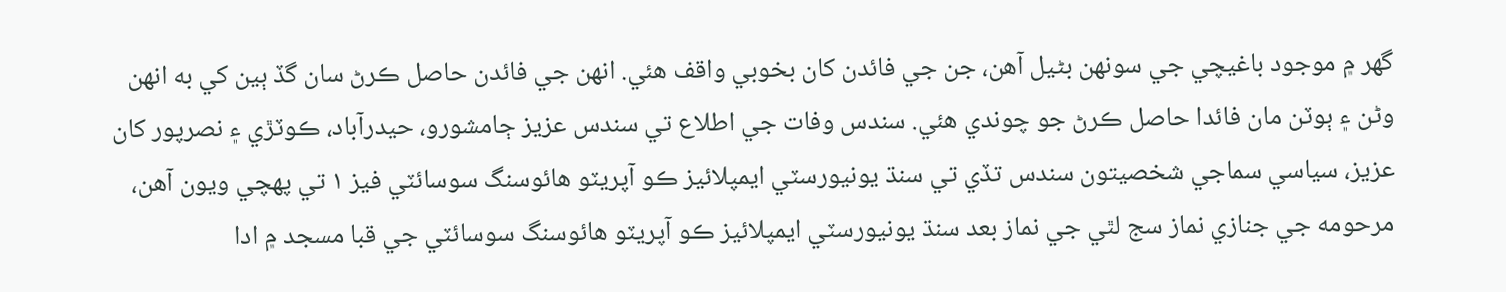گهر ۾ موجود باغيچي جي سونهن بڻيل آهن، جن جي فائدن کان بخوبي واقف هئي. انهن جي فائدن حاصل ڪرڻ سان گڏ ٻين کي به انهن وڻن ۽ ٻوٽن مان فائدا حاصل ڪرڻ جو چوندي هئي. سندس وفات جي اطلاع تي سندس عزيز ڄامشورو، حيدرآباد، ڪوٽڙي ۽ نصرپور کان عزيز، سياسي سماجي شخصيتون سندس تڏي تي سنڌ يونيورسٽي ايمپلائيز ڪو آپريٽو هائوسنگ سوسائٽي فيز ۱ تي پهچي ويون آهن، مرحومه جي جنازي نماز سج لٿي جي نماز بعد سنڌ يونيورسٽي ايمپلائيز ڪو آپريٽو هائوسنگ سوسائٽي جي قبا مسجد ۾ ادا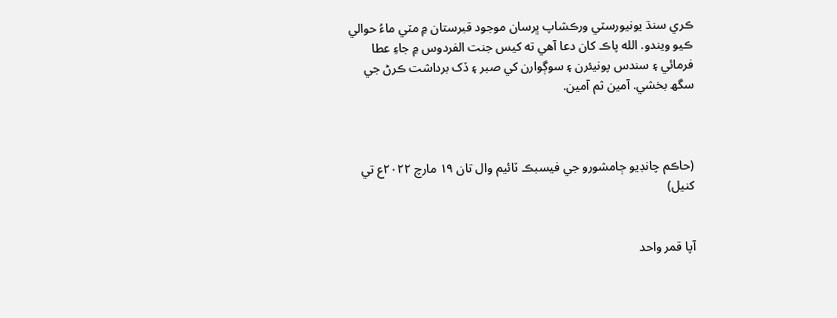ڪري سنڌ يونيورسٽي ورڪشاپ ڀرسان موجود قبرستان ۾ مٽي ماءُ حوالي ڪيو ويندو. الله پاڪ کان دعا آهي ته کيس جنت الفردوس ۾ جاءِ عطا فرمائي ۽ سندس پونيئرن ۽ سوڳوارن کي صبر ۽ ڏک برداشت ڪرڻ جي سگھ بخشي. آمين ثم آمين.



(حاڪم چانڊيو ڄامشورو جي فيسبڪ ٽائيم وال تان ۱۹ مارچ ۲۰۲۲ع تي کنيل)


آپا قمر واحد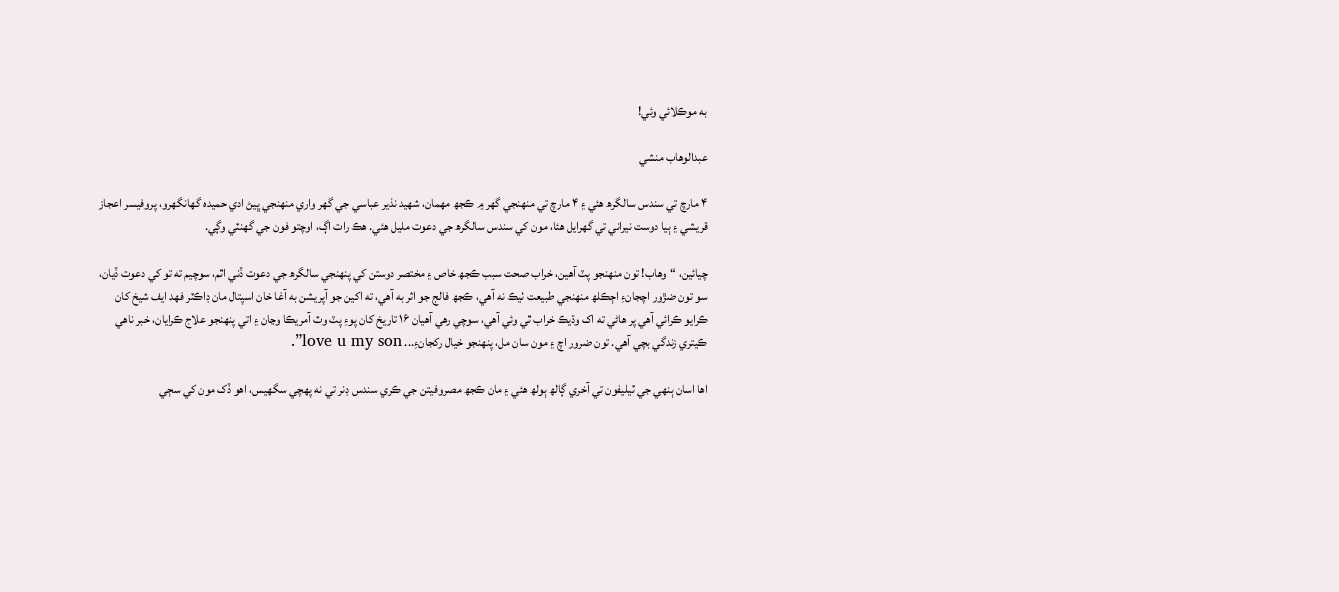به موڪلائي وئي!

عبدالوھاب منشي

۴ مارچ تي سندس سالگرھ هئي ۽ ۴ مارچ تي منهنجي گهر ۾ ڪجھ مهمان، شهيد نذير عباسي جي گهر واري منهنجي ڀيڻ ادي حميده گهانگهرو، پروفيسر اعجاز قريشي ۽ ٻيا دوست نيراني تي گهرايل هئا، مون کي سندس سالگرھ جي دعوت مليل هئي. هڪ رات اڳ، اوچتو فون جي گھنٽي وڳي.

چيائين، “وهاب! تون منهنجو پٽ آهين، خراب صحت سبب ڪجھ خاص ۽ مختصر دوستن کي پنهنجي سالگرھ جي دعوت ڏني اٿم، سوچيم ته تو کي دعوت ڏيان، سو تون ضڙور اچجانءِ اڄڪلھ منهنجي طبيعت ٺيڪ نه آهي، ڪجھ فالج جو اثر به آهي، ته اکين جو آپريشن به آغا خان اسپتال مان ڊاڪٽر فهد ايف شيخ کان ڪرايو ڪرائي آهي پر هاڻي ته اک وڌيڪ خراب ٿي وئي آهي، سوچي رهي آهيان ۱۶ تاريخ کان پوءِ پٽ وٽ آمريڪا وڃان ۽ اتي پنهنجو علاج ڪرايان، خبر ناهي ڪيتري زندگي بچي آهي. تون ضرور اچ ۽ مون سان مل، پنهنجو خيال رکجانءِ... love u my son”.

اها اسان ٻنهي جي ٽيليفون تي آخري ڳالھ ٻولھ هئي ۽ مان ڪجھ مصروفيتن جي ڪري سندس ڊنر تي نه پهچي سگهيس، اهو ڏک مون کي سڄي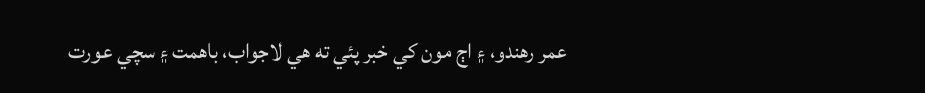عمر رهندو، ۽ اڄ مون کي خبر پئي ته هي لاجواب، باهمت ۽ سچي عورت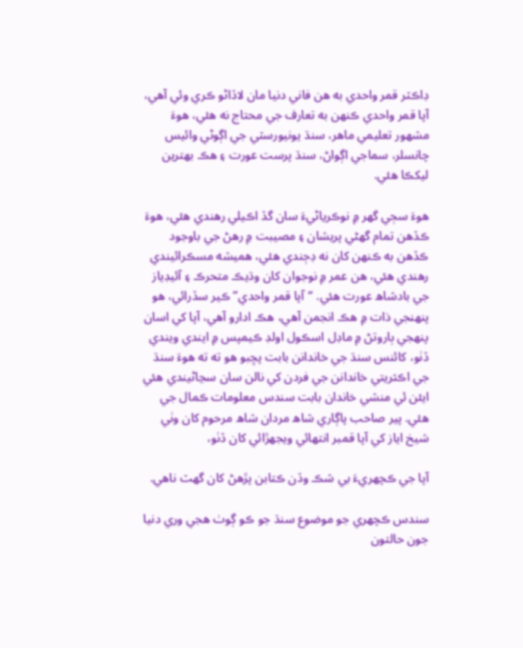ڊاڪٽر قمر واحدي به هن فاني دنيا مان لاڏاڻو ڪري وئي آهي، آپا قمر واحدي ڪنهن به تعارف جي محتاج نه هئي، هوءَ مشهور تعليمي ماهر، سنڌ يونيورسٽي جي اڳوڻي وائيس چانسلر، سماجي اڳواڻ، سنڌ پرست عورت ۽ هڪ بهترين ليکڪا هئي.

هوءَ سڄي گهر ۾ نوڪرياڻيءَ سان گڏ اڪيلي رهندي هئي، هوءَ ڪڏهن تمام گهڻي پريشان ۽ مصيبت ۾ رهڻ جي باوجود ڪڏهن به ڪنهن کان نه ڊڄندي هئي، هميشه مسڪرائيندي رهندي هئي، هن عمر ۾ نوجوان کان وڌيڪ متحرڪ ۽ آئيڊياز جي بادشاھ عورت هئي. “آپا قمر واحدي” ڪير سڏرائي، هو پنهنجي ذات ۾ هڪ انجمن آهي، هڪ ادارو آهي، آپا کي اسان پنهجي ٻاروتڻ ۾ ماڊل اسڪول اولڊ ڪيمپس ۾ ايندي ويندي ڏٺو، کائنس سنڌ جي خاندانن بابت پڇبو هو ته ته هوءَ سنڌ جي اڪثريتي خاندانن جي فردن کي نالن سان سڃاڻيندي هئي ايئن ئي منشي خاندان بابت سندس معلومات ڪمال جي هئي. پير صاحب پاڳاري شاھ مردان شاھ مرحوم کان وٺي شيخ اياز کي آپا قمبر انتهائي ويجهڙائي کان ڏٺو،

آپا جي ڪچهريءَ بي شڪ وڏن ڪتابن پڙهڻ کان گهٽ ناهي.

سندس ڪچهري جو موضوع سنڌ جو ڪو ڳوٺ هجي وري دنيا جون حالتون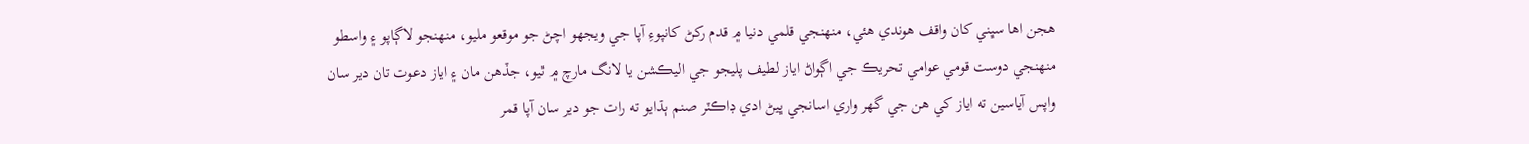هجن اها سڀني کان واقف هوندي هئي، منهنجي قلمي دنيا ۾ قدم رکڻ کانپوءِ آپا جي ويجهو اچڻ جو موقعو مليو، منهنجو لاڳاپو ۽ واسطو منهنجي دوست قومي عوامي تحريڪ جي اڳواڻ اياز لطيف پليجو جي اليڪشن يا لانگ مارچ ۾ ٿيو، جڏهن مان ۽ اياز دعوت تان دير سان واپس آياسين ته اياز کي هن جي گهر واري اسانجي ڀيڻ ادي ڊاڪٽر صنم ٻڌايو ته رات جو دير سان آپا قمر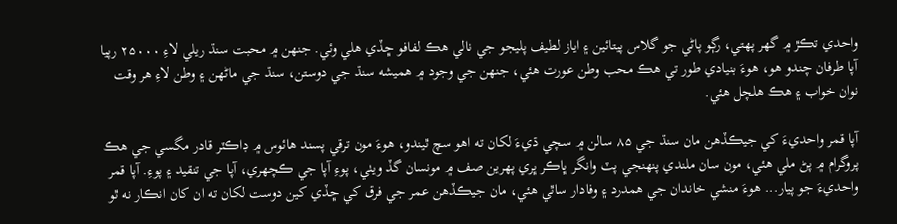واحدي تڪڙ ۾ گهر پهتي، رڳو پاڻي جو گلاس پيتائين ۽ اياز لطيف پليجو جي نالي هڪ لفافو ڇڏي هلي وئي. جنهن ۾ محبت سنڌ ريلي لاءِ ۲۵۰۰۰ رپيا آپا طرفان چندو هو، هوءَ بنيادي طور تي هڪ محب وطن عورت هئي، جنهن جي وجود ۾ هميشه سنڌ جي دوستن، سنڌ جي ماڻهن ۽ وطن لاءِ هر وقت نوان خواب ۽ هڪ هلچل هئي.

آپا قمر واحديءَ کي جيڪڏهن مان سنڌ جي ۸۵ سالن ۾ سچي ڌيءَ لکان ته اهو سچ ٿيندو، هوءَ مون ترقي پسند هائوس ۾ ڊاڪٽر قادر مگسي جي هڪ پروگرام ۾ پڻ ملي هئي، مون سان ملندي پنهنجي پٽ وانگر ڀاڪر ڀري پهرين صف ۾ مونسان گڏ ويٺي، پوءِ آپا جي ڪچهري، آپا جي تنقيد ۽ پوءِ. آپا قمر واحديءَ جو پيار... هوءَ منشي خاندان جي همدرد ۽ وفادار ساٿي هئي، مان جيڪڏهن عمر جي فرق کي ڇڏي کين دوست لکان ته ان کان انڪار نه ٿو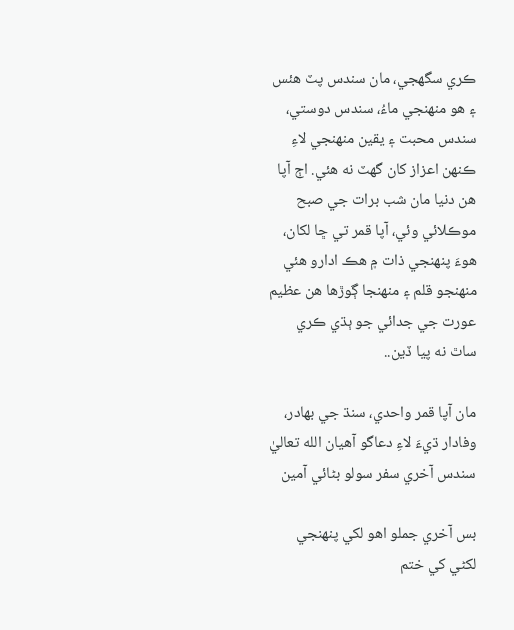ڪري سگهجي، مان سندس پٽ هئس ۽ هو منهنجي ماءُ، سندس دوستي، سندس محبت ۽ يقين منهنجي لاءِ ڪنهن اعزاز کان گهٽ نه هئي. اڄ آپا هن دنيا مان شب برات جي صبح موڪلائي وئي، آپا قمر تي ڇا لکان، هوءَ پنهنجي ذات ۾ هڪ ادارو هئي منهنجو قلم ۽ منهنجا ڳوڙها هن عظيم عورت جي جدائي جو ٻڌي ڪري ساٿ نه پيا ڏين..

مان آپا قمر واحدي، سنڌ جي بهادر، وفادار ڌيءَ لاءِ دعاگو آهيان الله تعاليٰ سندس آخري سفر سولو بڻائي آمين

بس آخري جملو اهو لکي پنهنجي لکڻي کي ختم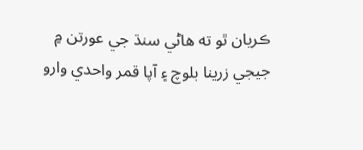ڪريان ٿو ته هاڻي سنڌ جي عورتن ۾ جيجي زرينا بلوچ ۽ آپا قمر واحدي وارو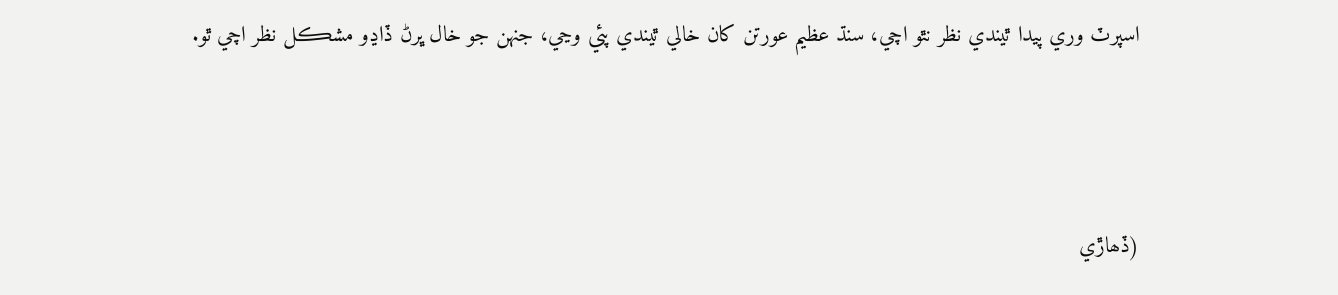اسپرٽ وري پيدا ٿيندي نظر نٿو اچي، سنڌ عظيم عورتن کان خالي ٿيندي پئي وڃي، جنهن جو خال ڀرڻ ڏاڍو مشڪل نظر اچي ٿو.



(ڏھاڙي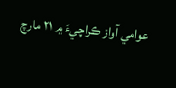عوامي آواز ڪراچيءَ ۾ ۲۱ مارچ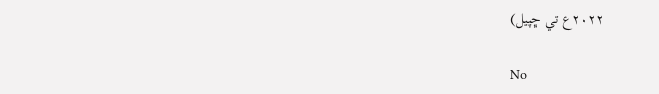۲۰۲۲ع تي ڇپيل)

No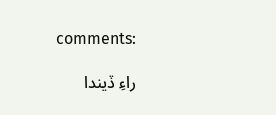comments:

راءِ ڏيندا